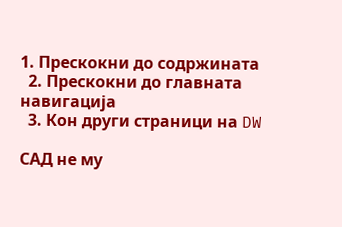1. Прескокни до содржината
  2. Прескокни до главната навигација
  3. Кон други страници на DW

САД не му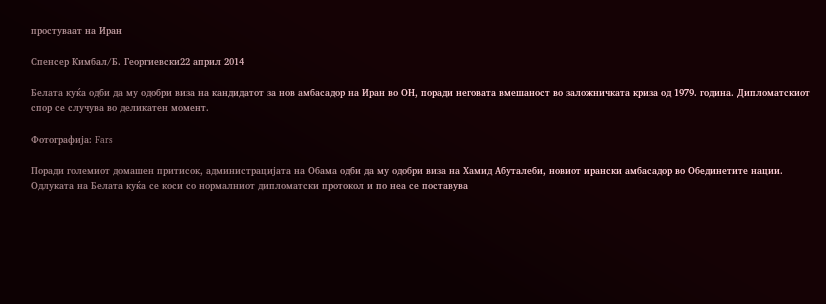простуваат на Иран

Спенсер Кимбал/Б. Георгиевски22 април 2014

Белата куќа одби да му одобри виза на кандидатот за нов амбасадор на Иран во ОН, поради неговата вмешаност во заложничката криза од 1979. година. Дипломатскиот спор се случува во деликатен момент.

Фотографија: Fars

Поради големиот домашен притисок, администрацијата на Обама одби да му одобри виза на Хамид Абуталеби, новиот ирански амбасадор во Обединетите нации. Одлуката на Белата куќа се коси со нормалниот дипломатски протокол и по неа се поставува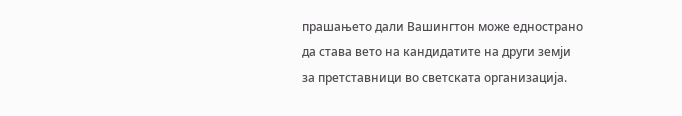прашањето дали Вашингтон може еднострано да става вето на кандидатите на други земји за претставници во светската организација.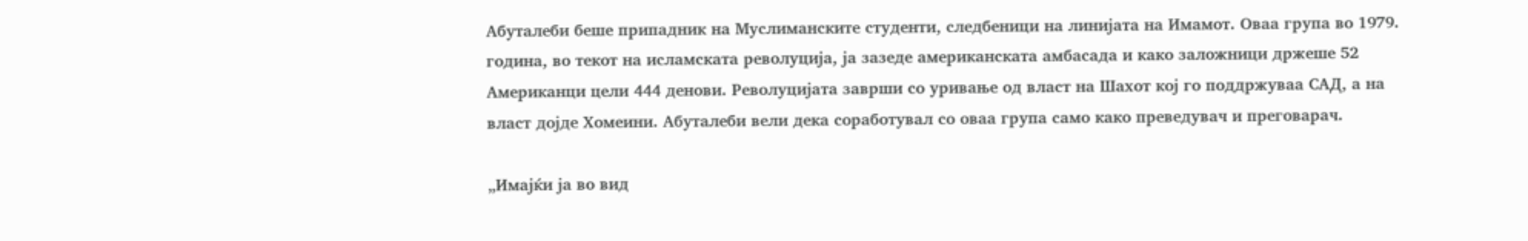Абуталеби беше припадник на Муслиманските студенти, следбеници на линијата на Имамот. Оваа група во 1979. година, во текот на исламската револуција, ја зазеде американската амбасада и како заложници држеше 52 Американци цели 444 денови. Револуцијата заврши со уривање од власт на Шахот кој го поддржуваа САД, а на власт дојде Хомеини. Абуталеби вели дека соработувал со оваа група само како преведувач и преговарач.

„Имајќи ја во вид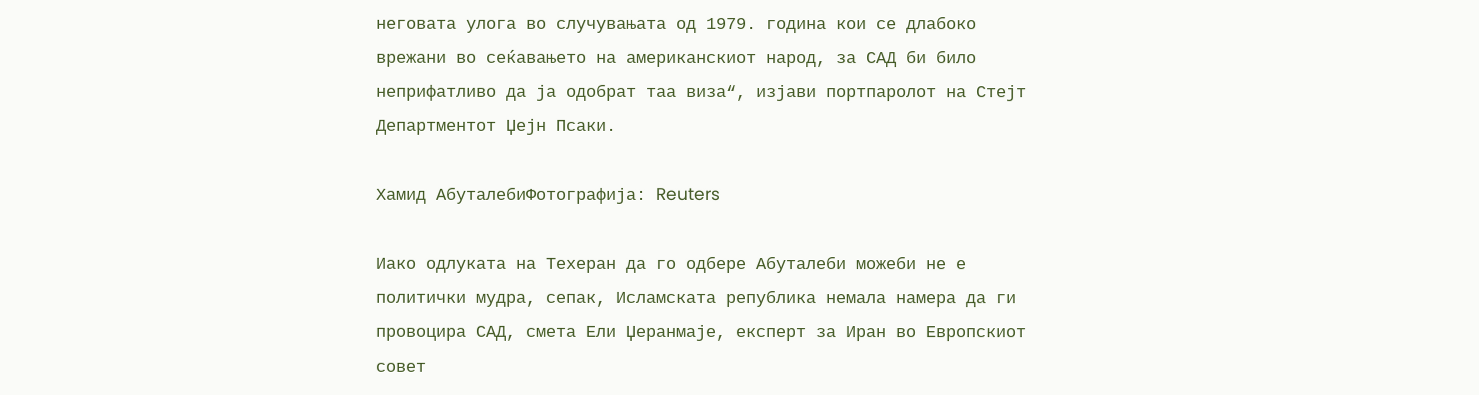неговата улога во случувањата од 1979. година кои се длабоко врежани во сеќавањето на американскиот народ, за САД би било неприфатливо да ја одобрат таа виза“, изјави портпаролот на Стејт Департментот Џејн Псаки.

Хамид АбуталебиФотографија: Reuters

Иако одлуката на Техеран да го одбере Абуталеби можеби не е политички мудра, сепак, Исламската република немала намера да ги провоцира САД, смета Ели Џеранмаје, експерт за Иран во Европскиот совет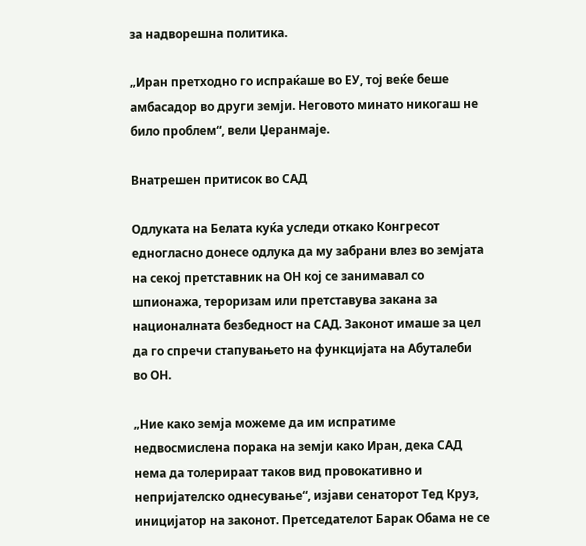за надворешна политика.

„Иран претходно го испраќаше во ЕУ, тој веќе беше амбасадор во други земји. Неговото минато никогаш не било проблем“, вели Џеранмаје.

Внатрешен притисок во САД

Одлуката на Белата куќа уследи откако Конгресот едногласно донесе одлука да му забрани влез во земјата на секој претставник на ОН кој се занимавал со шпионажа, тероризам или претставува закана за националната безбедност на САД. Законот имаше за цел да го спречи стапувањето на функцијата на Абуталеби во ОН.

„Ние како земја можеме да им испратиме недвосмислена порака на земји како Иран, дека САД нема да толерираат таков вид провокативно и непријателско однесување“, изјави сенаторот Тед Круз, иницијатор на законот. Претседателот Барак Обама не се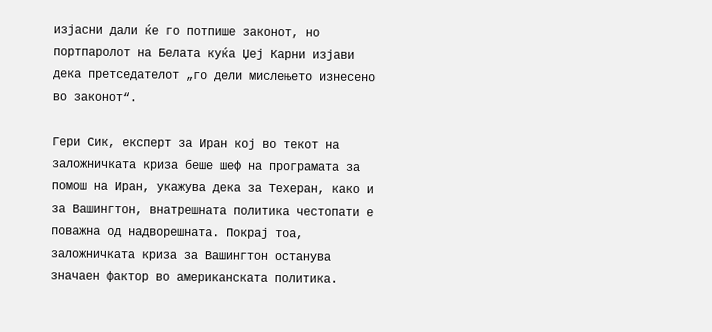изјасни дали ќе го потпише законот, но портпаролот на Белата куќа Џеј Карни изјави дека претседателот „го дели мислењето изнесено во законот“.

Гери Сик, експерт за Иран кој во текот на заложничката криза беше шеф на програмата за помош на Иран, укажува дека за Техеран, како и за Вашингтон, внатрешната политика честопати е поважна од надворешната. Покрај тоа, заложничката криза за Вашингтон останува значаен фактор во американската политика.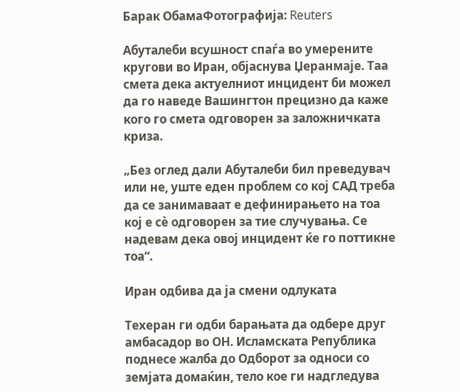Барак ОбамаФотографија: Reuters

Абуталеби всушност спаѓа во умерените кругови во Иран, објаснува Џеранмаје. Таа смета дека актуелниот инцидент би можел да го наведе Вашингтон прецизно да каже кого го смета одговорен за заложничката криза.

„Без оглед дали Абуталеби бил преведувач или не, уште еден проблем со кој САД треба да се занимаваат е дефинирањето на тоа кој е сѐ одговорен за тие случувања. Се надевам дека овој инцидент ќе го поттикне тоа“.

Иран одбива да ја смени одлуката

Техеран ги одби барањата да одбере друг амбасадор во ОН. Исламската Република поднесе жалба до Одборот за односи со земјата домаќин, тело кое ги надгледува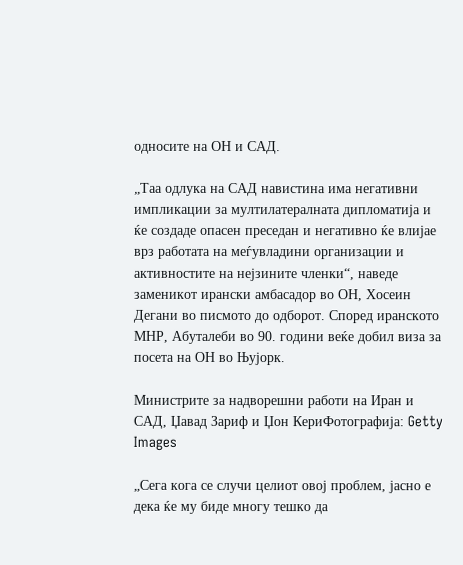односите на ОН и САД.

„Таа одлука на САД навистина има негативни импликации за мултилатералната дипломатија и ќе создаде опасен преседан и негативно ќе влијае врз работата на меѓувладини организации и активностите на нејзините членки“, наведе заменикот ирански амбасадор во ОН, Хосеин Дегани во писмото до одборот. Според иранското МНР, Абуталеби во 90. години веќе добил виза за посета на ОН во Њујорк.

Министрите за надворешни работи на Иран и САД, Џавад Зариф и Џон КериФотографија: Getty Images

„Сега кога се случи целиот овој проблем, јасно е дека ќе му биде многу тешко да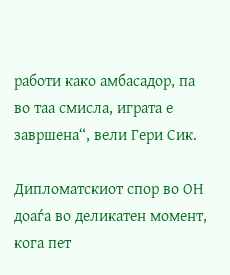работи како амбасадор, па во таа смисла, играта е завршена“, вели Гери Сик.

Дипломатскиот спор во ОН доаѓа во деликатен момент, кога пет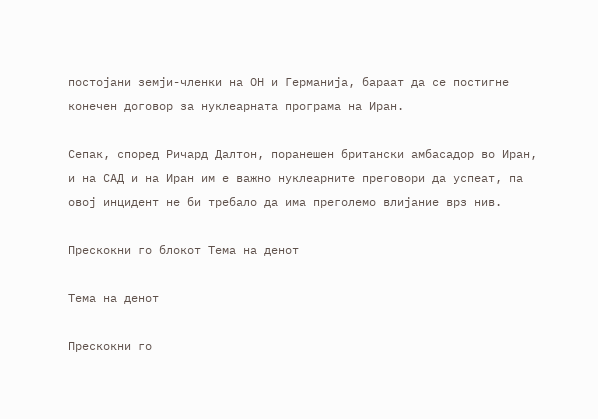постојани земји-членки на ОН и Германија, бараат да се постигне конечен договор за нуклеарната програма на Иран.

Сепак, според Ричард Далтон, поранешен британски амбасадор во Иран, и на САД и на Иран им е важно нуклеарните преговори да успеат, па овој инцидент не би требало да има преголемо влијание врз нив.

Прескокни го блокот Тема на денот

Тема на денот

Прескокни го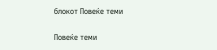блокот Повеќе теми

Повеќе теми